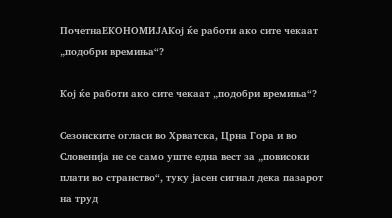ПочетнаЕКОНОМИЈАКој ќе работи ако сите чекаат „подобри времиња“?

Кој ќе работи ако сите чекаат „подобри времиња“?

Сезонските огласи во Хрватска, Црна Гора и во Словенија не се само уште една вест за „повисоки плати во странство“, туку јасен сигнал дека пазарот на труд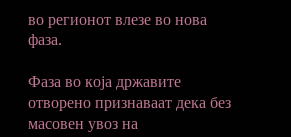во регионот влезе во нова фаза.

Фаза во која државите отворено признаваат дека без масовен увоз на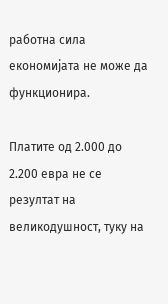работна сила економијата не може да функционира.

Платите од 2.000 до 2.200 евра не се резултат на великодушност, туку на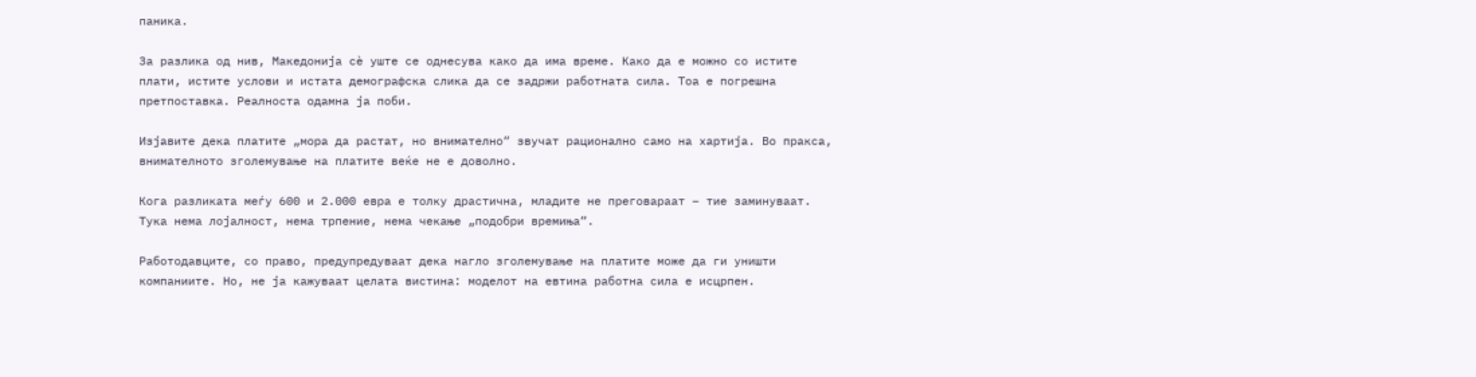паника.

За разлика од нив, Македонија сè уште се однесува како да има време. Како да е можно со истите плати, истите услови и истата демографска слика да се задржи работната сила. Тоа е погрешна претпоставка. Реалноста одамна ја поби.

Изјавите дека платите „мора да растат, но внимателно“ звучат рационално само на хартија. Во пракса, внимателното зголемување на платите веќе не е доволно.

Кога разликата меѓу 600 и 2.000 евра е толку драстична, младите не преговараат – тие заминуваат. Тука нема лојалност, нема трпение, нема чекање „подобри времиња“.

Работодавците, со право, предупредуваат дека нагло зголемување на платите може да ги уништи компаниите. Но, не ја кажуваат целата вистина: моделот на евтина работна сила е исцрпен.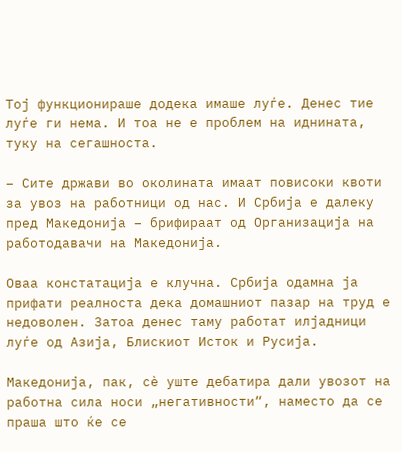Тој функционираше додека имаше луѓе. Денес тие луѓе ги нема. И тоа не е проблем на иднината, туку на сегашноста.

– Сите држави во околината имаат повисоки квоти за увоз на работници од нас. И Србија е далеку пред Македонија – брифираат од Организација на работодавачи на Македонија.

Оваа констатација е клучна. Србија одамна ја прифати реалноста дека домашниот пазар на труд е недоволен. Затоа денес таму работат илјадници луѓе од Азија, Блискиот Исток и Русија.

Македонија, пак, сè уште дебатира дали увозот на работна сила носи „негативности“, наместо да се праша што ќе се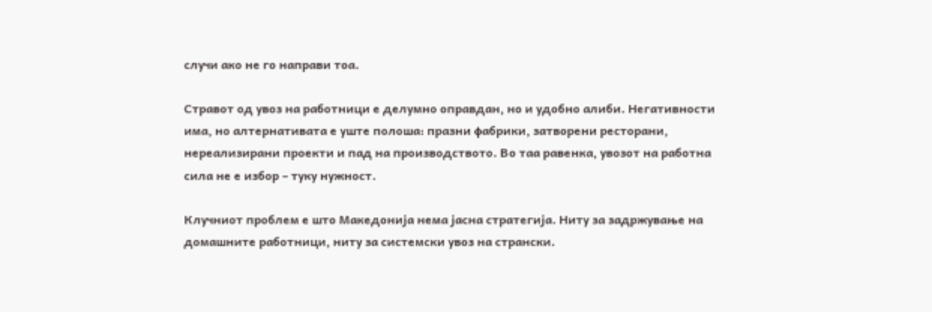случи ако не го направи тоа.

Стравот од увоз на работници е делумно оправдан, но и удобно алиби. Негативности има, но алтернативата е уште полоша: празни фабрики, затворени ресторани, нереализирани проекти и пад на производството. Во таа равенка, увозот на работна сила не е избор – туку нужност.

Клучниот проблем е што Македонија нема јасна стратегија. Ниту за задржување на домашните работници, ниту за системски увоз на странски.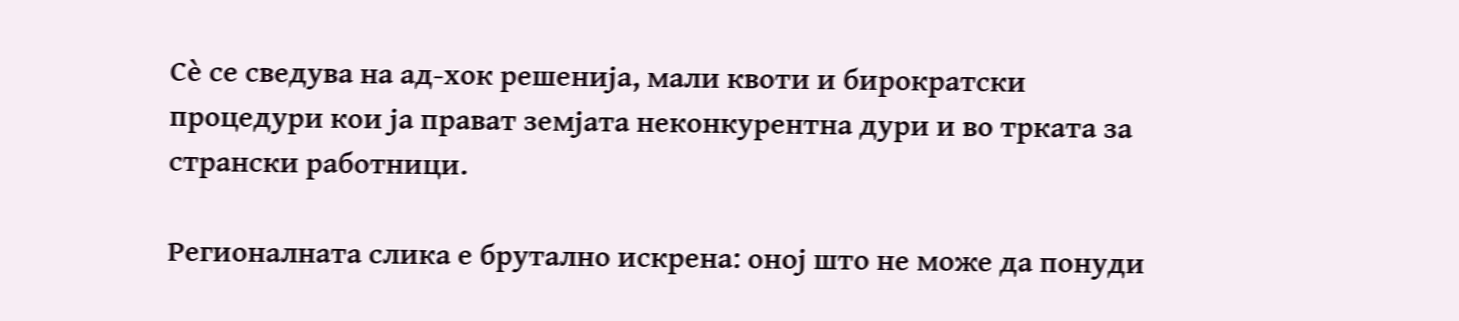Сè се сведува на ад-хок решенија, мали квоти и бирократски процедури кои ја прават земјата неконкурентна дури и во трката за странски работници.

Регионалната слика е брутално искрена: оној што не може да понуди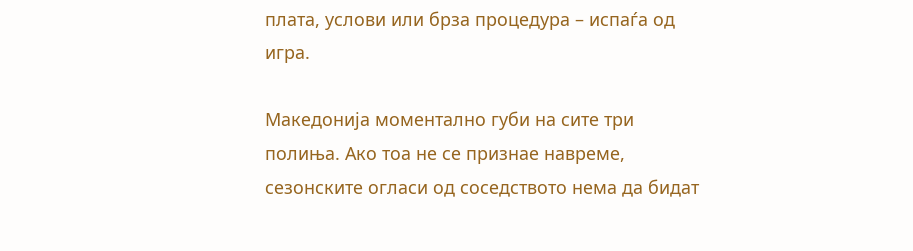плата, услови или брза процедура – испаѓа од игра.

Македонија моментално губи на сите три полиња. Ако тоа не се признае навреме, сезонските огласи од соседството нема да бидат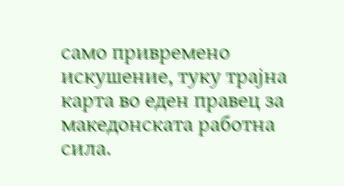само привремено искушение, туку трајна карта во еден правец за македонската работна сила.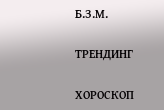Б.З.М.

ТРЕНДИНГ

ХОРОСКОП